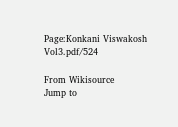Page:Konkani Viswakosh Vol3.pdf/524

From Wikisource
Jump to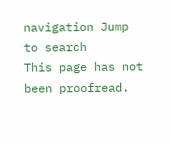navigation Jump to search
This page has not been proofread.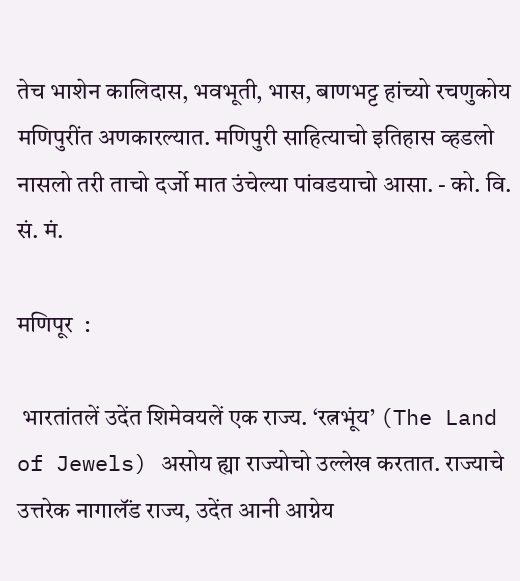तेच भाशेन कालिदास, भवभूती, भास, बाणभट्ट हांच्यो रचणुकोय मणिपुरींत अणकारल्यात. मणिपुरी साहित्याचो इतिहास व्हडलो नासलो तरी ताचो दर्जो मात उंचेल्या पांवडयाचो आसा. - को. वि. सं. मं.

मणिपूर  :

 भारतांतलें उदेंत शिमेवयलें एक राज्य. ‘रत्नभूंय’ (The Land of Jewels) असोय ह्या राज्योचो उल्लेख करतात. राज्याचे उत्तरेक नागालॅंड राज्य, उदेंत आनी आग्नेय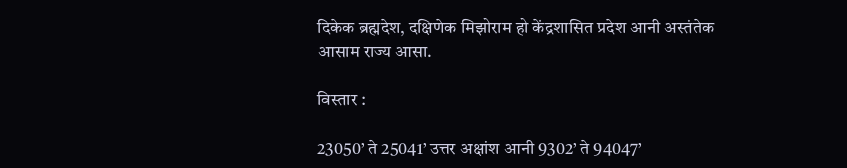दिकेक ब्रह्मदेश, दक्षिणेक मिझोराम हो केंद्रशासित प्रदेश आनी अस्तंतेक आसाम राज्य आसा.

विस्तार :

23050’ ते 25041’ उत्तर अक्षांश आनी 9302’ ते 94047’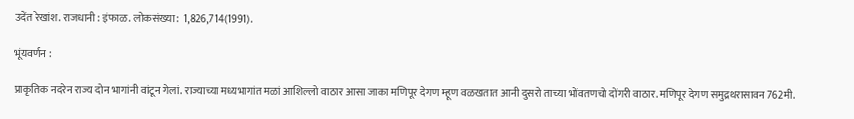उदेंत रेखांश. राजधानी : इंफाळ. लोकसंख्या:  1,826,714(1991).

भूंयवर्णन :

प्राकृतिक नदरेन राज्य दोन भागांनी वांटून गेलां. राज्याच्या मध्यभागांत मळां आशिल्लो वाठार आसा जाका मणिपूर देगण म्हूण वळखतात आनी दुसरो ताच्या भोंवतणचो दोंगरी वाठार. मणिपूर देगण समुद्रथरासावन 762मी.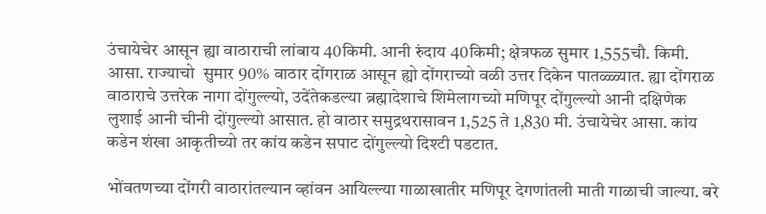उंचायेचेर आसून ह्या वाठाराची लांबाय 40किमी. आनी रुंदाय 40किमी; क्षेत्रफळ सुमार 1,555चौ. किमी. आसा. राज्याचो  सुमार 90% वाठार दोंगराळ आसून ह्यो दोंगराच्यो वळी उत्तर दिकेन पातळ्ळ्यात. ह्या दोंगराळ वाठाराचे उत्तरेक नागा दोंगुल्ल्यो, उदेंतेकडल्या ब्रह्मादेशाचे शिमेलागच्यो मणिपूर दोंगुल्ल्यो आनी दक्षिणेक लुशाई आनी चीनी दोंगुल्ल्यो आसात. हो वाठार समुद्रथरासावन 1,525 ते 1,830 मी. उंचायेचेर आसा. कांय कडेन शंखा आकृतीच्यो तर कांय कडेन सपाट दोंगुल्ल्यो दिश्टी पडटात.

भोंवतणच्या दोंगरी वाठारांतल्यान व्हांवन आयिल्ल्या गाळाखातीर मणिपूर देगणांतली माती गाळाची जाल्या. बरे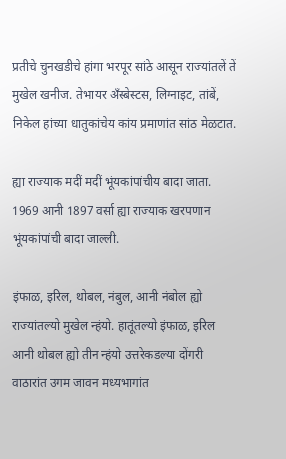प्रतीचे चुनखडीचे हांगा भरपूर सांठे आसून राज्यांतलें तें मुखेल खनीज. तेभायर अँस्बेस्टस, लिग्नाइट, तांबें, निकेल हांच्या धातुकांचेय कांय प्रमाणांत सांठ मेळटात.

ह्या राज्याक मदीं मदीं भूंयकांपांचीय बादा जाता. 1969 आनी 1897 वर्सा ह्या राज्याक खरपणान भूंयकांपांची बादा जाल्ली.

इंफाळ, इरिल, थोबल, नंबुल, आनी नंबोल ह्यो राज्यांतल्यो मुखेल न्हंयो. हातूंतल्यो इंफाळ, इरिल आनी थोबल ह्यो तीन न्हंयो उत्तरेकडल्या दोंगरी वाठारांत उगम जावन मध्यभागांत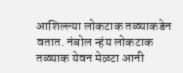आशिल्ल्या लोकटाक तळ्याकडेन वतात. नंबोल न्हंय लोकटाक तळ्याक येवन मेळटा आनी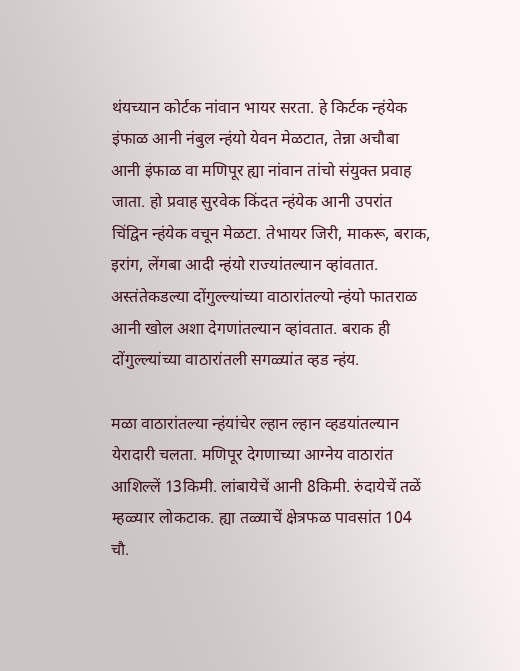थंयच्यान कोर्टक नांवान भायर सरता. हे किर्टक न्हंयेक इंफाळ आनी नंबुल न्हंयो येवन मेळटात, तेन्ना अचौबा आनी इंफाळ वा मणिपूर ह्या नांवान तांचो संयुक्त प्रवाह जाता. हो प्रवाह सुरवेक किंदत न्हंयेक आनी उपरांत चिंद्विन न्हंयेक वचून मेळटा. तेभायर जिरी, माकरू, बराक, इरांग, लेंगबा आदी न्हंयो राज्यांतल्यान व्हांवतात. अस्तंतेकडल्या दोंगुल्ल्यांच्या वाठारांतल्यो न्हंयो फातराळ आनी खोल अशा देगणांतल्यान व्हांवतात. बराक ही दोंगुल्ल्यांच्या वाठारांतली सगळ्यांत व्हड न्हंय.

मळा वाठारांतल्या न्हंयांचेर ल्हान ल्हान व्हडयांतल्यान येरादारी चलता. मणिपूर देगणाच्या आग्नेय वाठारांत आशिल्लें 13किमी. लांबायेचें आनी 8किमी. रुंदायेचें तळें म्हळ्यार लोकटाक. ह्या तळ्याचें क्षेत्रफळ पावसांत 104 चौ.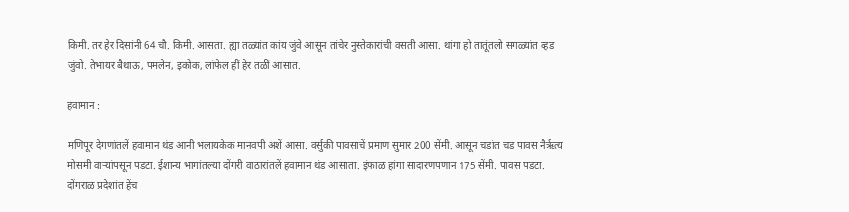किमी. तर हेर दिसांनी 64 चौ. किमी. आसता. ह्या तळ्यांत कांय जुंवे आसून तांचेर नुस्तेकारांची वसती आसा. थांगा हो तातूंतलो सगळ्यांत व्हड जुंवो. तेभायर बैथाऊ, पमलेन, इकोक, लांफेल हीं हेर तळीं आसात.

हवामान :

मणिपूर देगणांतलें हवामान थंड आनी भलायकेक मानवपी अशें आसा. वर्सुकी पावसाचें प्रमाण सुमार 200 सेंमी. आसून चडांत चड पावस नैर्ऋत्य मोसमी वाऱ्यांपसून पडटा. ईशान्य भागांतल्या दोंगरी वाठारांतलें हवामान थंड आसाता. इंफाळ हांगा सादारणपणान 175 सेंमी. पावस पडटा. दोंगराळ प्रदेशांत हेंच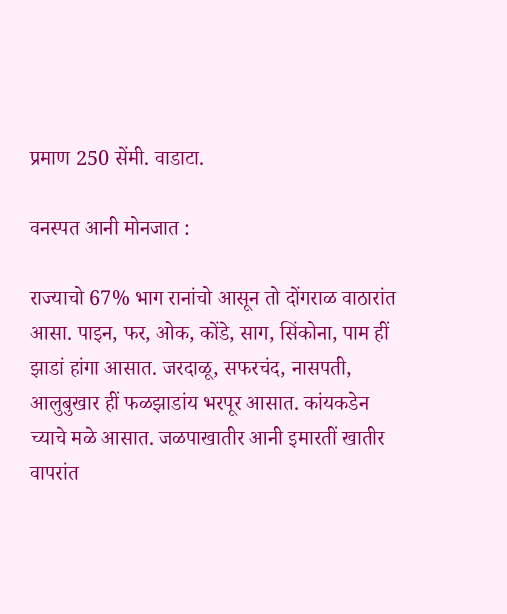प्रमाण 250 सेंमी. वाडाटा.

वनस्पत आनी मोनजात :

राज्याचो 67% भाग रानांचो आसून तो दोंगराळ वाठारांत आसा. पाइन, फर, ओक, कोंडे, साग, सिंकोना, पाम हीं झाडां हांगा आसात. जरदाळू, सफरचंद, नासपती, आलुबुखार हीं फळझाडांय भरपूर आसात. कांयकडेन च्याचे मळे आसात. जळपाखातीर आनी इमारतीं खातीर वापरांत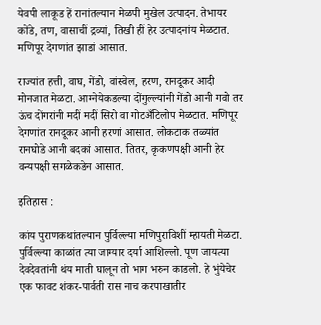येवपी लाकूड हें रानांतल्यान मेळपी मुखेल उत्पादन. तेभायर कोंडे, तण, वासाचीं द्रव्यां, तिखी हीं हेर उत्पादनांय मेळटात. मणिपूर देगणांत झाडां आसात.

राज्यांत हत्ती, वाघ, गेंडो, वांस्वेल, हरण, रानदूकर आदी मोनजात मेळटा. आग्नेयेकडल्या दोंगुल्ल्यांनी गेंडो आनी गवो तर ऊंच दोंगरांनी मदीं मदीं सिरो वा गोटअँटिलोप मेळटात. मणिपूर देगणांत रानदूकर आनी हरणां आसात. लोकटाक तळ्यांत रानघोडे आनी बदकां आसात. तितर, कृकणपक्षी आनी हेर वन्यपक्षी सगळेकडेन आसात.

इतिहास :

कांय पुराणकथांतल्यान पुर्विल्ल्या मणिपुराविशीं म्हायती मेळटा. पुर्विल्ल्या काळांत त्या जाग्यार दर्या आशिल्लो. पूण जायत्या देवदेवतांनी थंय माती घालून तो भाग भरुन काडलो. हे भुंयेचेर एक फावट शंकर-पार्वती रास नाच करपाखातीर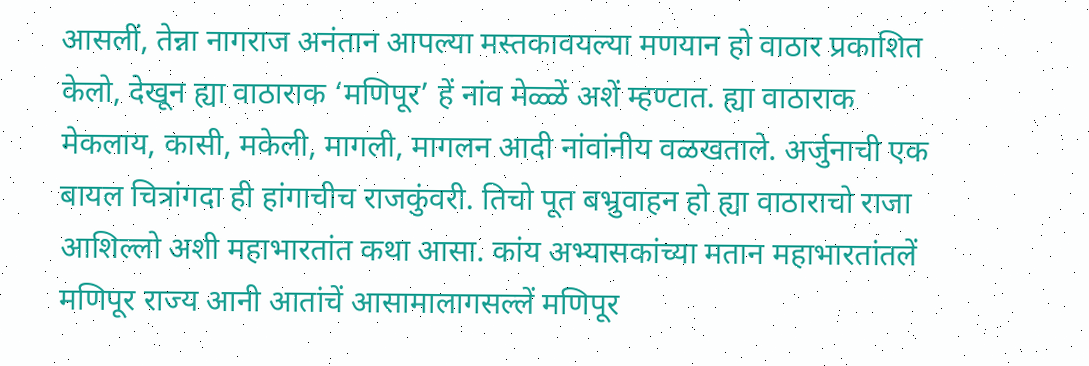आसलीं, तेन्ना नागराज अनंतान आपल्या मस्तकावयल्या मणयान हो वाठार प्रकाशित केलो, देखून ह्या वाठाराक ‘मणिपूर’ हें नांव मेळ्ळें अशें म्हण्टात. ह्या वाठाराक मेकलाय, कासी, मकेली, मागली, मागलन आदी नांवांनीय वळखताले. अर्जुनाची एक बायल चित्रांगदा ही हांगाचीच राजकुंवरी. तिचो पूत बभ्रुवाहन हो ह्या वाठाराचो राजा आशिल्लो अशी महाभारतांत कथा आसा. कांय अभ्यासकांच्या मतान महाभारतांतलें मणिपूर राज्य आनी आतांचें आसामालागसल्लें मणिपूर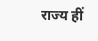राज्य हीं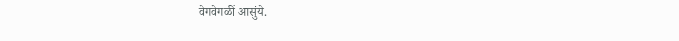वेगवेगळीं आसुंये.